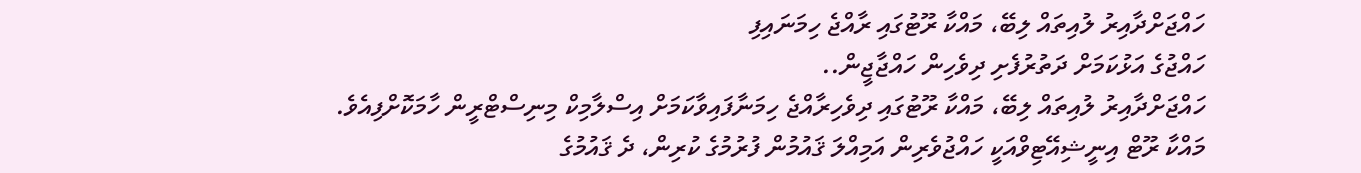ހައްޖަށްދާއިރު ލުއިތައް ލިބޭ، މައްކާ ރޫޓުގައި ރާއްޖެ ހިމަނައިފި
ހައްޖުގެ އަޅުކަމަށް ދަތުރުފެށި ދިވެހިން ހައްޖާޖީން..
ހައްޖަށްދާއިރު ލުއިތައް ލިބޭ، މައްކާ ރޫޓުގައި ދިވެހިރާއްޖެ ހިމަނާފައިވާކަމަށް އިސްލާމިކް މިނިސްޓްރީން ހާމަކޮށްފިއެވެ.
މައްކާ ރޫޓް އިނީޝިއޭޓިވްއަކީ ހައްޖުވެރިން އަމިއްލަ ޤައުމުން ފުރުމުގެ ކުރިން، ދެ ޤައުމުގެ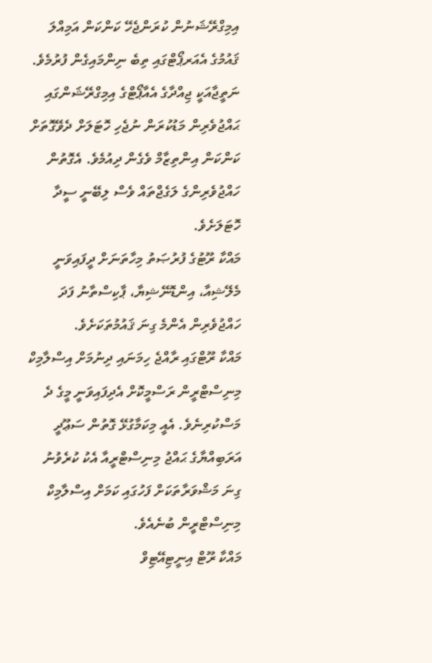އިމިގްރޭޝަނުން ކުރަންޖެހޭ ކަންކަން އަމިއްލަ ޤައުމުގެ އެއަރޕޯޓްގައި ތިބެ ނިންމައިގެން ފުރުމެވެ. ނަތީޖާއަކީ ޖިއްދާގެ އެއާޕޯޓްގެ އިމިގްރޭޝަންގައި ޙައްޖުވެރިން މަޑުކުރަން ނުޖެހި ހޮޓަލަށް ދެވޭގޮތަށް ކަންކަން އިންތިޒާމް ވެގެން ދިއުމެވެ. އެގޮތުން ހައްޖުވެރިންގެ ލަގެޖްތައް ވެސް ލިބޭނީ ސީދާ ހޮޓަލަށެވެ.
މައްކާ ރޫޓުގެ ފުރުޞަތު މިހާތަނަށް ދީފައިވަނީ މެލޭޝިއާ، އިންޑޮނޭޝިޔާ، ޕާކިސްތާނު ފަދަ ހައްޖުވެރިން އެންމެ ގިނަ ޤައުމުތަކަށެވެ.
މައްކާ ރޫޓްގައި ރާއްޖެ ހިމަނައި ދިނުމަށް އިސްލާމިކް މިނިސްޓްރީން ރަސްމީކޮށް އެދިފައިވަނީ މީގެ ދެ މަސްކުރިނެވެ. އެއީ މިކަމާގުޅޭ ގޮތުން ސަޢޫދީ އަރަބިއްޔާގެ ޙައްޖު މިނިސްޓްރީއާ އެކު ކުރެވުނު ގިނަ މަޝްވަރާތަކަށް ފަހުގައި ކަމަށް އިސްލާމިކް މިނިސްޓްރީން ބުނެއެވެ.
މައްކާ ރޫޓް އިނީޓިއޭޓިވް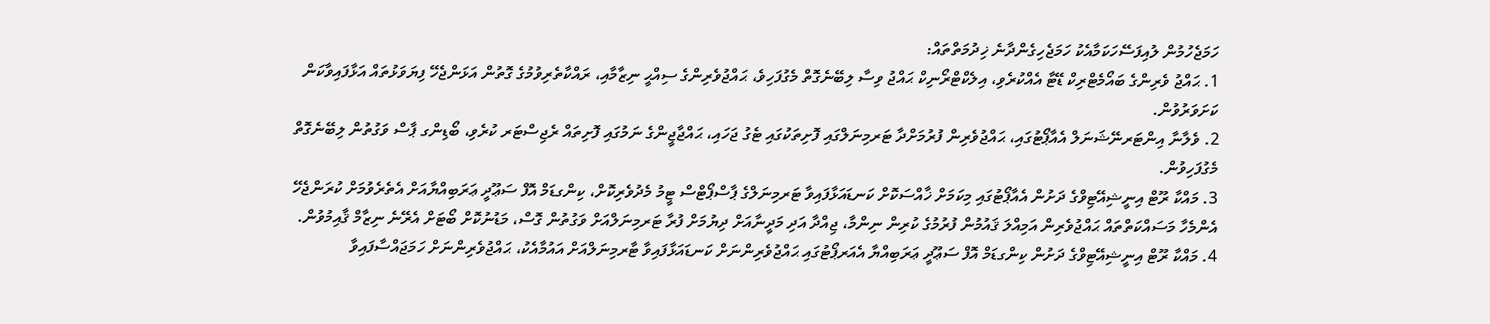ހަމަޖެހުމުން ލުއިފަސޭހަކަމާއެކު ހަމަޖެހިގެންދާނެ ޚިދުމަތްތައް:
1. ޙައްޖު ވެރިންގެ ބައޯމެޓްރިކް ޑޭޓާ އެއްކުރެވި، އިލެކްޓްރޯނިކް ޙައްޖު ވިސާ ލިބޭނެގޮތް މެގުފަހިވެ، ޙައްޖުވެރިންގެ ސިއްޙީ ނިޒާމާއި، ރައްކާތެރިވުމުގެ ގޮތުން އަޅަންޖެހޭ ފިޔަވަޅުތައް އަޅާފައިވާކަން ކަށަވަރުވުން.
2. ވެލާނާ އިންޓަރނޭޝަނަލް އެއާޕޯޓުގައި، ޙައްޖުވެރިން ފުރުމަށްދާ ޓަރމިނަލްގައި ފޮށިތަކުގައި ޓެގު ޖަހައި، ޙައްޖާޖީންގެ ނަމުގައި ފޮށިތައް ރެޖިސްޓަރ ކުރެވި، ބޯޑިންގ ޕާސް ވަގުތުން ލިބޭނެގޮތް މެގުފަހިވުން.
3. މައްކާ ރޫޓް އިނީޝިއޭޓިވްގެ ދަށުން އެއާޕޯޓުގައި މިކަމަށް ޚާއްސަކޮށް ކަނޑައަޅާފައިވާ ޓަރމިނަލްގެ ޕާސްޕޯޓްސް ޓީމު މެދުވެރިކޮށް، ކިންގޑަމް އޮފް ސަޢޫދީ ޢަރަބިއްޔާއަށް އެތެރެވުމަށް ކުރަންޖެހޭ އެންމެހާ މަސައްކަތްތައް ޙައްޖުވެރިން އަމިއްލަ ޤައުމުން ފުރުމުގެ ކުރިން ނިންމާ، ޖިއްދާ އަދި މަދީނާއަށް ދިޔުމަށް ފުރާ ޓަރމިނަލްއަށް ވަގުތުން ގޮސް، މަޑުނުކޮށް ބޯޓަށް އެރޭނެ ނިޒާމް ޤާއިމުވުން.
4. މައްކާ ރޫޓް އިނީޝިއޭޓިވްގެ ދަށުން ކިންގޑަމް އޮފް ސަޢޫދީ ޢަރަބިއްޔާ އެއަރޕޯޓުގައި ޙައްޖުވެރިންނަށް ކަނޑައަޅާފައިވާ ޓާރމިނަލްއަށް އައުމާއެކު، ޙައްޖުވެރިންނަށް ހަމަޖައްސާފައިވާ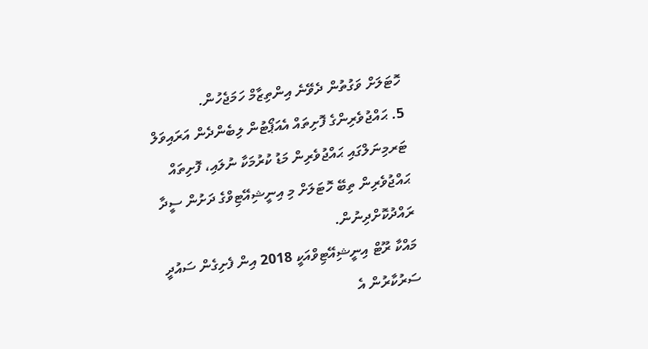ހޮޓަލަށް ވަގުތުން ދެވޭނެ އިންތިޒާމް ހަމަޖެހުން.
5. ޙައްޖުވެރިންގެ ފޮށިތައް އެއަޕޯޓުން ލިބެންދެން އަރައިވަލް ޓަރމިނަލްގައި ޙައްޖުވެރިން މަޑު ކުރުމަކާ ނުލައި، ފޮށިތައް ޙައްޖުވެރިން ތިބޭ ހޮޓަލަށް މި އިނީޝިއޭޓިވްގެ ދަށުން ސީދާ ރައްދުކޮށްދިނުން.
މައްކާ ރޫޓް އިނީޝިއޭޓިވްއަކީ 2018 އިން ފެށިގެން ސައުދީ ސަރުކާރުން އެ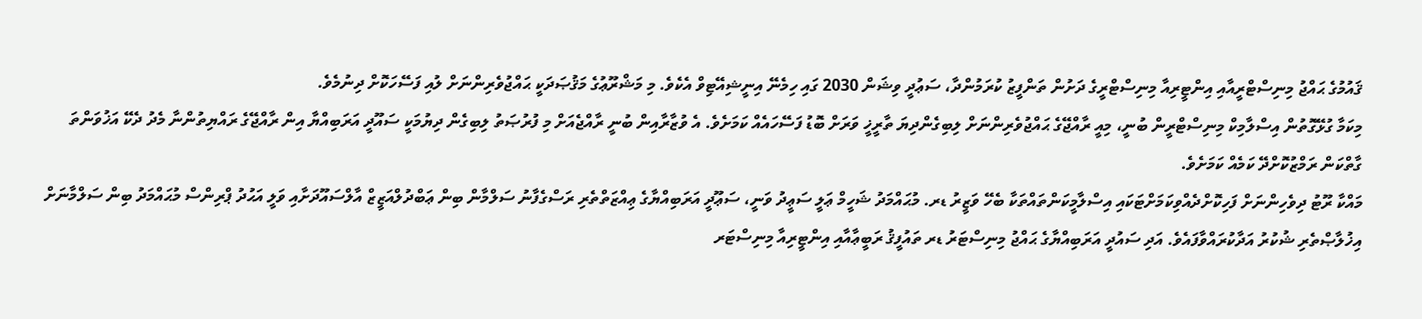ޤައުމުގެ ޙައްޖު މިނިސްޓްރީއާއި އިންޓީރިއާ މިނިސްޓްރީގެ ދަށުން ތަންފީޒު ކުރަމުންދާ، ސަޢުދީ ވިޝަން 2030 ގައި ހިމެނޭ އިނީޝިއޭޓިވް އެކެވެ. މި މަޝްރޫޢުގެ މަޤުޞަދަކީ ޙައްޖުވެރިންނަށް ލުއި ފަސޭހަކޮށް ދިނުމެވެ.
މިކަމާ ގުޅޭގޮތުން އިސްލާމިކް މިނިސްޓްރީން ބުނީ، މިއީ ރާއްޖޭގެ ޙައްޖުވެރިންނަށް ލިބިގެންދިޔަ ތާރީޚީ ވަރަށް ބޮޑު ފަސޭހައެއް ކަމަށެވެ. އެ ވުޒާރާއިން ބުނީ ރާއްޖެއަށް މި ފުރުޞަތު ލިބިގެން ދިޔުމަކީ ސައޫދީ އަރަބިއްޔާ އިން ރާއްޖޭގެ ރައްޔިތުންނާ މެދު ދެކޭ އަޚުވަންތަ ގާތްކަން ރަމްޒުކޮށްދޭ ކަމެއް ކަމަށެވެ.
މައްކާ ރޫޓު ދިވެހިންނަށް ފަހިކޮށްދެއްވިކަމަށްޓަކައި އިސްލާމީކަންތައްތަކާ ބެހޭ ވަޒީރު ޑރ. މުޙައްމަދު ޝަހީމް ޢަލީ ސަޢީދު ވަނީ، ސަޢޫދީ އަރަބިއްޔާގެ ޢިއްޒަތްތެރި ރަސްގެފާނު ސަލްމާން ބިން ޢަބްދުލްއަޒީޒް އާލްސައޫދަށާއި ވަލީ އަޙުދު ޕްރިންސް މުޙައްމަދު ބިން ސަލްމާނަށް އިޚުލާޞްތެރި ޝުކުރު އަދާކުރައްވާފައެވެ. އަދި ސައުދީ އަރަބިއްޔާގެ ޙައްޖު މިނިސްޓަރު ޑރ ތައުފީޤު ރަބީޢާއާއި އިންޓީރިއާ މިނިސްޓަރ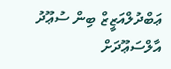ޢަބްދުލްއަޒީޒް ބިން ސުޢޫދު އާލްސަޢޫދަށް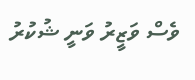ވެސް ވަޒީރު ވަނީ ޝުކުރު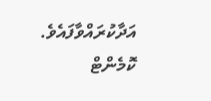އަދާކުރައްވާފައެވެ.
ކޮމެންޓް